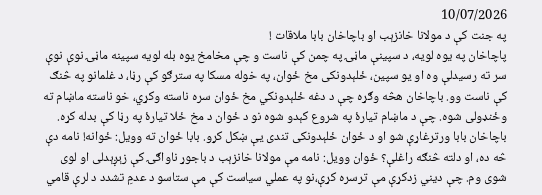10/07/2026
په جنت کې د مولانا خانزېب او باچاخان بابا ملاقات !
پاچاخان په یوه لویه، د سپینې ماڼۍ په چمن کې ناست و چې مخامخ يوه بله لویه سپینه ماڼۍ نوې نوې سر ته رسیدلې وه او یو سپین، ځلېدونکی مخ ځوان، په خوله مسکا په سترګو کې رڼا، د غلمانو په څنګ کې ناست وو. باچاخان هڅه وګړه چې د دغه ځلېدونکي مخ ځوان سره ناسته وکړي، خو ناسته ماښام ته وځنډولی شوه. چې د ماښام تیارهٔ په شروع کېدو شوه نو د ځوان د مخ ځلا تیارهٔ په رڼا کې بدله کړه. باچاخان بابا ورترغاړې شو او د ځوان ځلېدونکی تندی یې ښکل کړو. بابا ځوان ته وویل: ځوانه! نامه دې څه ده، او دلته څنګه راغلې؟ ځوان وویل: نامه مې مولانا خانزېب د باجوړ ناواګۍ کې زېږېدلی او لوی شوی وم. چې دیني زدکړې مې ترسره کړې،نو په عملي سیاست کې مې ستاسو د عدمِ تشدد د لرې قامي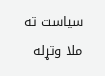سیاست ته ملا وتړله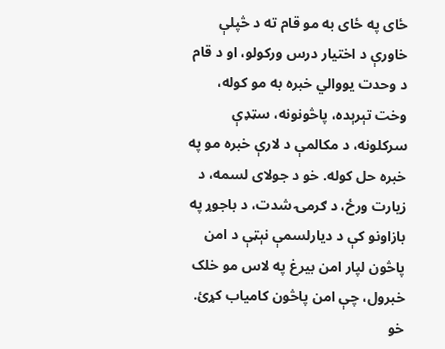ځای په ځای به مو قام ته د څپلې خاورې د اختیار درس ورکولو، او د قام د وحدت یووالي خبره به مو کوله، وخت تېرېده، پاڅونونه، سټډې سرکلونه، د مکالمې د لارې خبره مو په خبره حل کوله. خو د جولای لسمه، د زیارت ورځ، د ګرمۍ شدت، د باجوړ په بازاونو کې د دیارلسمې نېټې د امن پاڅون لپار امن بیرغ په لاس مو خلک خبرول، چې امن پاڅون کامیاب کړئ. خو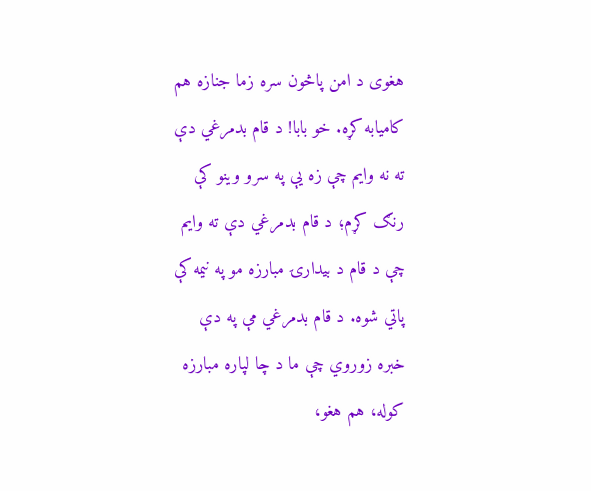هغوی د امن پاڅون سره زما جنازه هم کامیابه کړه. خو بابا! د قام بدمرغي دې ته نه وایم چې زه یې په سرو وینو کې رنګ کړم؛ د قام بدمرغي دې ته وایم چې د قام د بیدارۍ مبارزه مو په نیمه کې پاتي شوه. د قام بدمرغي مې په دې خبره زوروي چې ما د چا لپاره مبارزه کوله، هم هغو،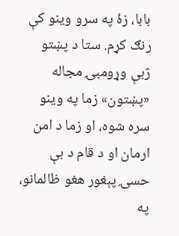بابا، زهٔ په سرو وینو کې رنګ کړم. ستا د پښتو ژبې وړومبۍ مجاله «پښتون» زما په وینو سره شوه، او زما د امن ارمان او د قام د بې حسۍ پېغور هغو ظالمانو، په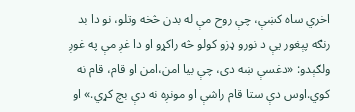اخري ساه کښې، چې روح مې له بدن څخه وتلو، نو دا بد رنګه پېغور یې د نورو ډزو کولو څه راکړو او دا غږ مې په غوږ ولګېدو: «دغسې ښه دی، چې بیا امن،امن او قام، قام نه کوي.اوس دې ستا قام راشې او مونږه نه دې بچ کړي.» او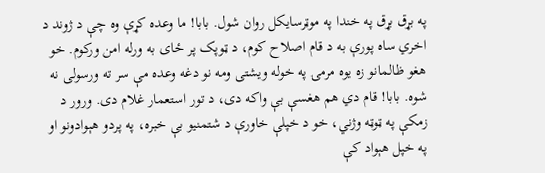په بړق بړق په خندا په موټرسایکل روان شول. بابا! ما وعده کړې وه چې د ژوند د اخري ساه پورې به د قام اصلاح کوم، د ټوپک پر ځای به ورله امن ورکوم. خو هغو ظالمانو زه یوه مرمۍ په خوله ویشتی ومه نو دغه وعده مې سر ته ورسولی نه شوه. بابا! قام دي هم هغسې بې واکه دی، د تور استعمار غلام دی. ورور د زمکې په ټوټه وژني، خو د خپلې خاورې د شتمنیو بې خبره، په پردو هېوادونو او په خپل هېواد کې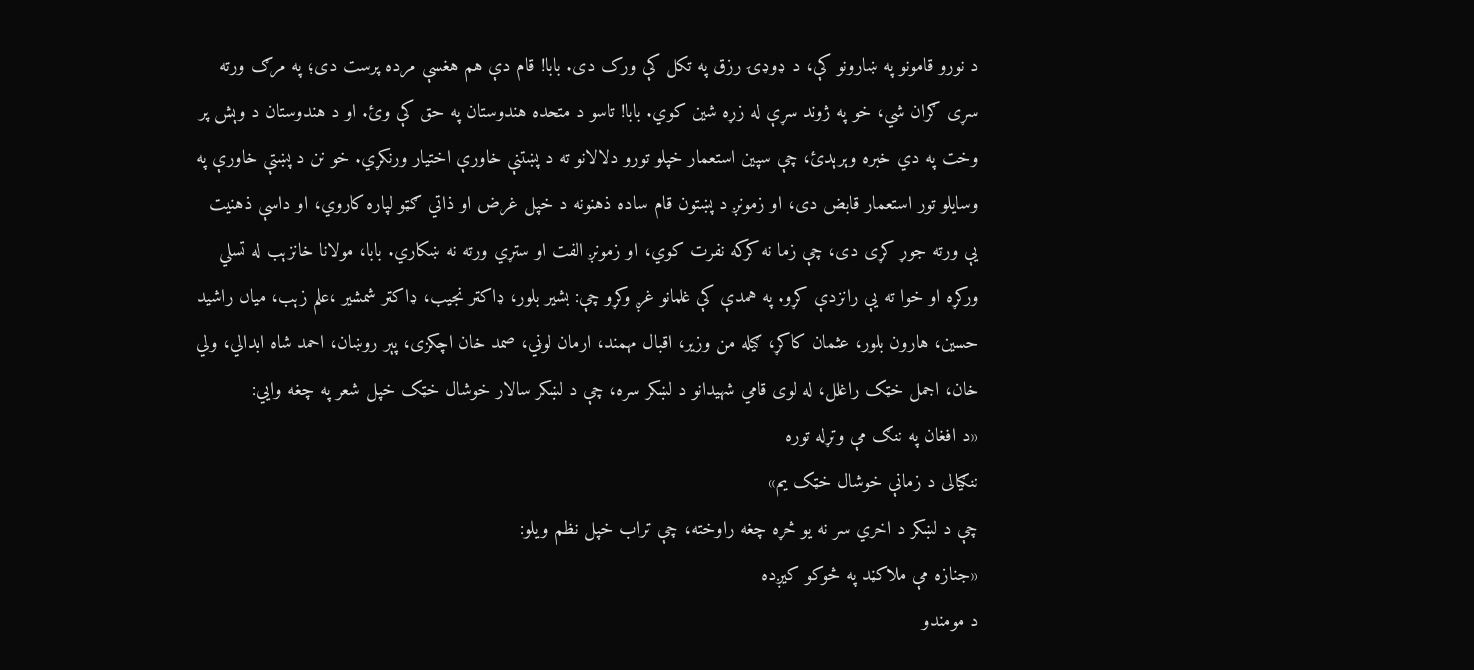د نورو قامونو په ښارونو کې، د ډوډۍ رزق په تکل کې ورک دی. بابا! قام دې هم هغسې مرده پرست دی؛ په مرګ ورته سړی ګران شي، خو په ژوند سړې له زړه شین کوي. بابا! تاسو د متحده هندوستان په حق کې وئ. او د هندوستان د وېش پر وخت په دي خبره وېرېدئ، چې سپین استعمار خپلو تورو دلالانو ته د پښتنې خاورې اختیار ورنکړي. خو نن د پښتې خاورې په وسایلو تور استعمار قابض دی، او زمونږ د پښتون قام ساده ذهنونه د خپل غرض او ذاتي ګټو لپاره کاروي، او داسې ذهنیت یې ورته جوړ کړی دی، چې زما نه کرکه نفرت کوي، او زمونږ الفت او ستړي ورته نه ښکاري. بابا، مولانا خانزېب له تسلي ورکړه او خوا ته یې رانزدې کړو. په همدې کې غلمانو غږ وکړو چې: بشیر بلور، ډاکټر نجیب، ډاکټر شمشیر ،علم زېب، میاں راشید حسین، هارون بلور، عثمان کاکړ، ګیله من وزیر، اقبال مهمند، ارمان لوڼي، صمد خان اچکزی، پېر روښان، احمد شاه ابدالي، ولي خان، اجمل خټک راغلل، له لوی قامي شهیدانو د لښکر سره، چې د لښکر سالار خوشال خټک خپل شعر په چغه وايي:
«د افغان په ننګ مې وتړله توره
ننګیالی د زمانې خوشال خټک یم»
چې د لښکر د اخري سر نه یو څړه چغه راوخته، چې تراب خپل نظم ویلو:
«جنازه مې ملاکڼد په څوکو کیږده
د مومندو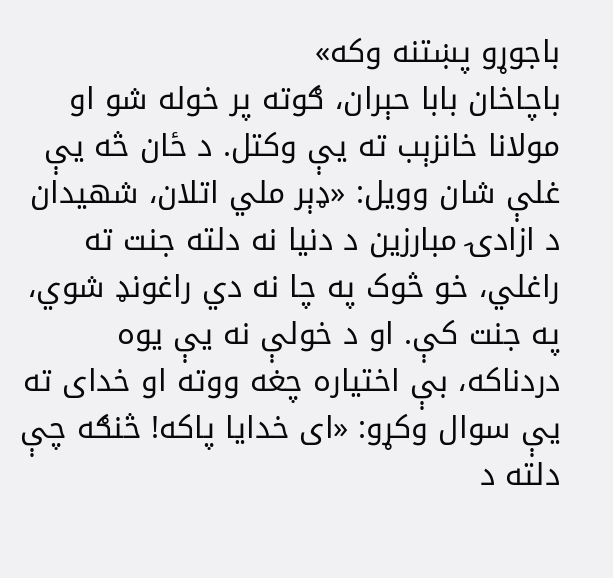باجوړو پښتنه وکه»
باچاخان بابا حېران، ګوته پر خوله شو او مولانا خانزېب ته یې وکتل. د ځان څه یې غلې شان وویل: «ډېر ملي اتلان، شهیدان د ازادۍ مبارزین د دنیا نه دلته جنت ته راغلي، خو څوک په چا نه دي راغونډ شوي، په جنت کې. او د خولې نه یې یوه دردناکه، بې اختیاره چغه ووته او خدای ته یې سوال وکړو: «ای خدایا پاکه! څنګه چې دلته د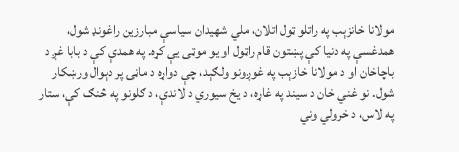مولانا خانزېب په راتلو ټول اتلان، ملي شهیدان سیاسې مبارزین راغونډ شول، همدغسې په دنیا کې پښتون قام راټول او یو موټی یې کړه. په همدې کې د بابا غږ د باچاخان او د مولانا خازېب په غوږونو ولګېد، چې دواړه د ماڼۍ پر دېوال ورښکار شول. نو غني خان د سیند په غاړه، د يخ سیوري د لاندې، د ګلونو په څنګ کې، ستار په لاس، د خرولي وني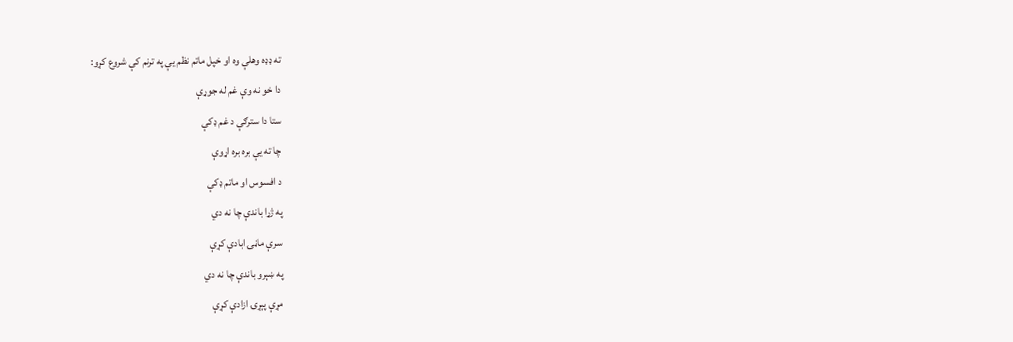ته ډډه وهلې وه او خپل ماتم نظم یې په ترنم کې شروع کړو:
دا خو نه وې غم له جوړې
ستا دا سترګې د غم ډکې
چا ته يې بره بره اړوې
د افسوس او ماتم ډکې
په ژړا باندې چا نه دي
سرې ماڼۍ ابادې کړې
په ښېرو باندې چا نه دي
مړې پېړۍ ازادې کړې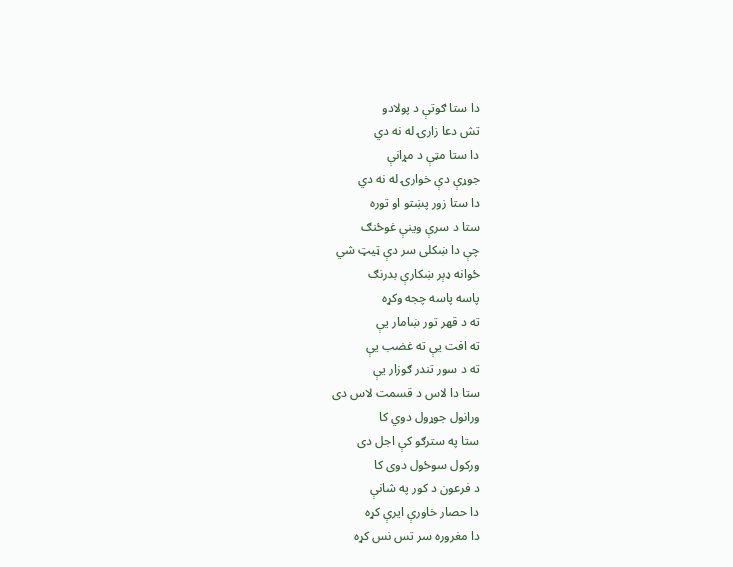دا ستا ګوتې د پولادو
تش دعا زارۍ له نه دي
دا ستا مټې د مړانې
جوړې دې خوارۍ له نه دي
دا ستا زور پښتو او توره
ستا د سرې وينې غوځنګ
چې دا ښکلى سر دې ټيټ شي
ځوانه ډېر ښکارې بدرنګ
پاسه پاسه چجه وکړه
ته د قهر تور ښامار يې
ته افت يې ته غضب يې
ته د سور تندر ګوزار يې
ستا دا لاس د قسمت لاس دى
ورانول جوړول دوي کا
ستا په سترګو کې اجل دى
ورکول سوځول دوى کا
د فرعون د کور په شانې
دا حصار خاورې ايرې کړه
دا مغروره سر تس نس کړه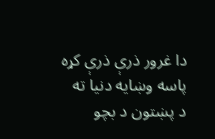دا غرور ذرې ذرې کړه
پاسه وښايه دنيا ته
د پښتون د بچو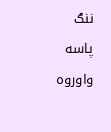ننګ
پاسه واوروه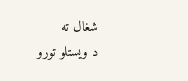شغال ته
د ويستلو تورو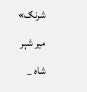شرنګ»
میر شېر شاه _